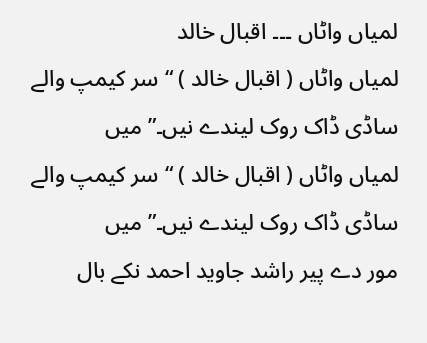لمیاں واٹاں ۔۔۔ اقبال خالد
لمیاں واٹاں ( اقبال خالد ) “سر کیمپ والے ساڈی ڈاک روک لیندے نیں۔” میں
لمیاں واٹاں ( اقبال خالد ) “سر کیمپ والے ساڈی ڈاک روک لیندے نیں۔” میں
مور دے پیر راشد جاوید احمد نکے بال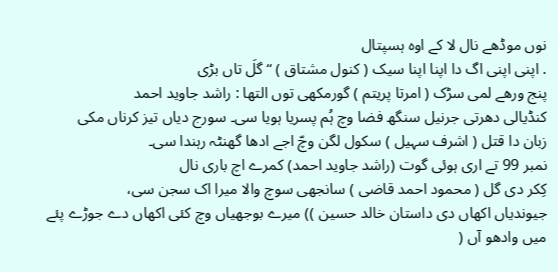نوں موڈھے نال لا کے اوہ ہسپتال
. اپنی اپنی اگ دا اپنا اپنا سیک ( کنول مشتاق ) “گلَ تاں بڑی
پنج ورھے لمی سڑک ( امرتا پریتم ) گورمکھی توں التھا : راشد جاوید احمد
کنڈیالی دھرتی جرنیل سنگھ فضا وچ ہُم پسریا ہویا سی۔ سورج دیاں تیز کرناں مکی
زبان دا قتل ( اشرف سہیل ) سکول لگن وچّ اجے ادھا گھنٹہ رہندا سی۔
نمبر 99 تے اری ہوئی گوت (راشد جاوید احمد) کمرے اچ باری نال
کِکر دی گل ( محمود احمد قاضی ) سانجھی سوچ والا میرا اک سجن سی،
جیوندیاں اکھاں دی داستان خالد حسین )) میرے بوجھیاں وچ کئی اکھاں دے جوڑے پئے
میں وادھو آں (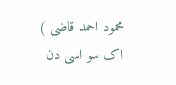محمود احمد قاضی ) اک سو اسی دن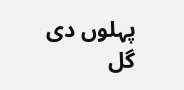پہلوں دی گل